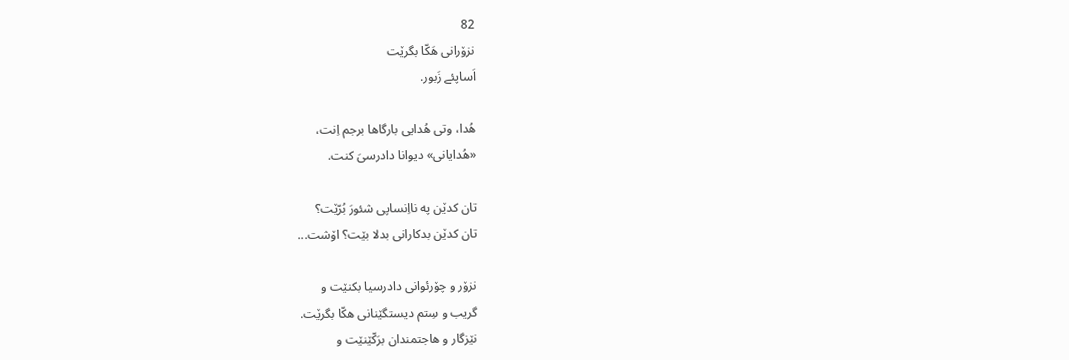82
نزۆرانی هَکّا بگرێت
اَساپئے زَبور.

هُدا، وتی هُدایی بارگاها برجم اِنت،
«هُدایانی» دیوانا دادرسیَ کنت.

تان کدێن په نااِنساپی شئورَ بُرّێت؟
تان کدێن بدکارانی بدلا بێت؟ اۆشت...

نزۆر و چۆرئوانی دادرسیا بکنێت و
گریب و سِتم دیستگێنانی هکّا بگرێت.
نێزگار و هاجتمندان برَکّێنێت و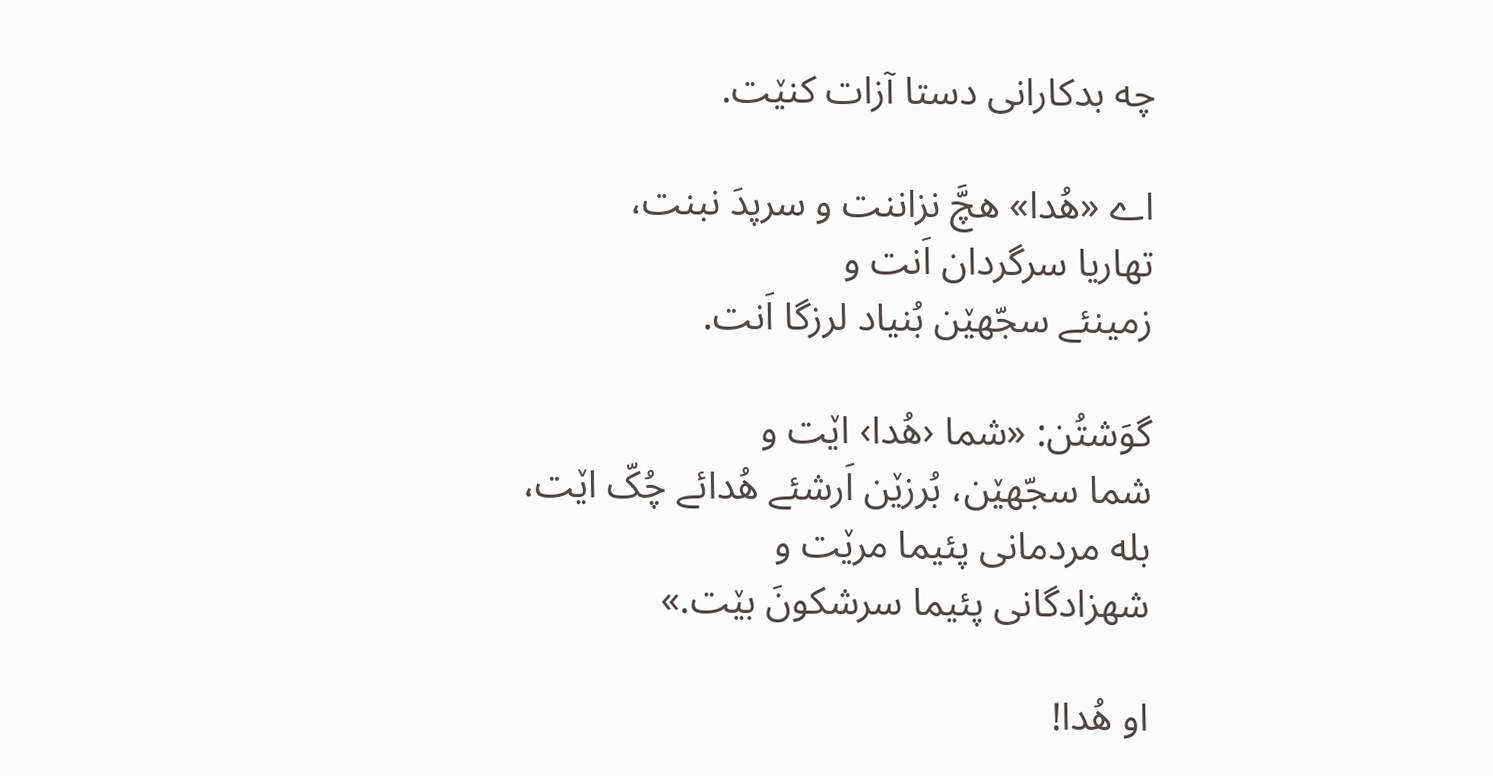چه بدکارانی دستا آزات کنێت.

اے «هُدا» هچَّ نزاننت و سرپدَ نبنت،
تهاریا سرگردان اَنت و
زمینئے سجّهێن بُنیاد لرزگا اَنت.

گوَشتُن: «شما ‹هُدا› اێت و
شما سجّهێن، بُرزێن اَرشئے هُدائے چُکّ اێت،
بله مردمانی پئیما مرێت و
شهزادگانی پئیما سرشکونَ بێت.»

او هُدا!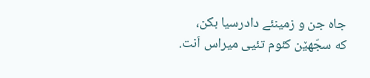جاه جن و زمینئے دادرسیا بکن،
که سجّهێن کئوم تئیی میراس اَنت.